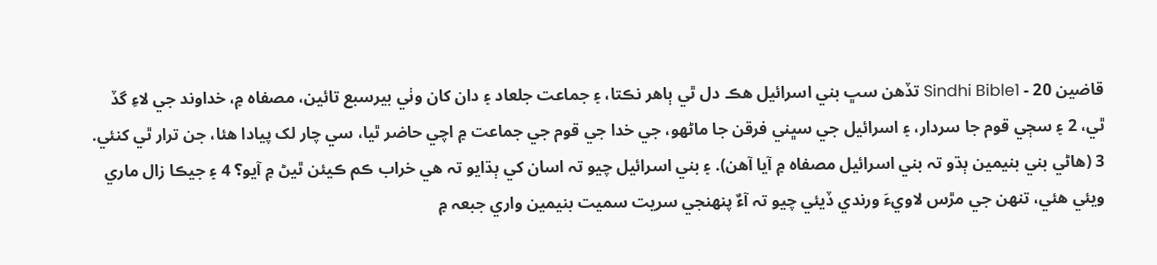قاضين 20 - Sindhi Bible1 تڏهن سڀ بني اسرائيل هڪ دل ٿي ٻاهر نڪتا، ۽ جماعت جلعاد ۽ دان کان وٺي بيرسبع تائين، مصفاہ ۾، خداوند جي لاءِ گڏ ٿي، 2 ۽ سڄي قوم جا سردار، ۽ اسرائيل جي سڀني فرقن جا ماڻهو، جي خدا جي قوم جي جماعت ۾ اچي حاضر ٿيا، سي چار لک پيادا هئا، جن ترار ٿي کنئي. 3 (هاڻي بني بنيمين ٻڌو تہ بني اسرائيل مصفاہ ۾ آيا آهن). ۽ بني اسرائيل چيو تہ اسان کي ٻڌايو تہ هي خراب ڪم ڪيئن ٿيڻ ۾ آيو؟ 4 ۽ جيڪا زال ماري ويئي هئي، تنهن جي مڙس لاويءَ ورندي ڏيئي چيو تہ آءٌ پنهنجي سريت سميت بنيمين واري جبعہ ۾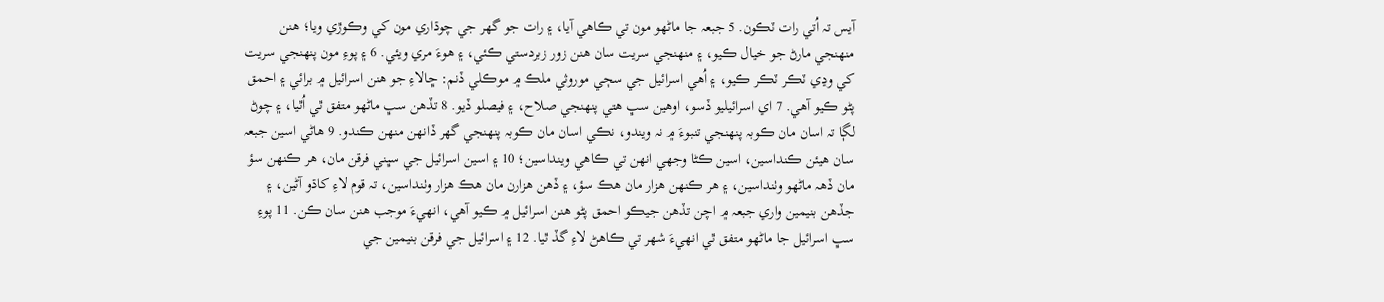آيس تہ اُتي رات ٽڪون. 5 جبعہ جا ماڻهو مون تي ڪاهي آيا، ۽ رات جو گهر جي چوڌاري مون کي وڪوڙي ويا؛ هنن منهنجي مارڻ جو خيال ڪيو، ۽ منهنجي سريت سان هنن زور زبردستي ڪئي، ۽ هوءَ مري ويئي. 6 ۽ پوءِ مون پنهنجي سريت کي وڍي ٽڪر ٽڪر ڪيو، ۽ اُهي اسرائيل جي سڄي موروثي ملڪ ۾ موڪلي ڏنم: ڇالاءِ جو هنن اسرائيل ۾ برائي ۽ احمق پڻو ڪيو آهي. 7 اي اسرائيليو ڏسو، اوهين سڀ هتي پنهنجي صلاح، ۽ فيصلو ڏيو. 8 تڏهن سڀ ماڻهو متفق ٿي اُٿيا، ۽ چوڻ لڳا تہ اسان مان ڪوبہ پنهنجي تنبوءَ ۾ نہ ويندو، نڪي اسان مان ڪوبہ پنهنجي گهر ڏانهن منهن ڪندو. 9 هاڻي اسين جبعہ سان هيئن ڪنداسين، اسين ڪڻا وجهي انهن تي ڪاهي وينداسين؛ 10 ۽ اسين اسرائيل جي سڀني فرقن مان، هر ڪنهن سؤ مان ڏهہ ماڻهو وٺنداسين، ۽ هر ڪنهن هزار مان هڪ سؤ، ۽ ڏهن هزارن مان هڪ هزار وٺنداسين، تہ قوم لاءِ کاڌو آڻين، ۽ جڏهن بنيمين واري جبعہ ۾ اچن تڏهن جيڪو احمق پڻو هنن اسرائيل ۾ ڪيو آهي، انهيءَ موجب هنن سان ڪن. 11 پوءِ سڀ اسرائيل جا ماڻهو متفق ٿي انهيءَ شهر تي ڪاهڻ لاءِ گڏ ٿيا. 12 ۽ اسرائيل جي فرقن بنيمين جي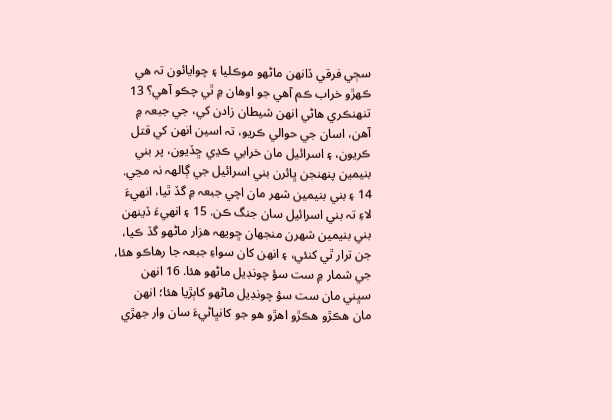سڄي فرقي ڏانهن ماڻهو موڪليا ۽ چوايائون تہ هي ڪهڙو خراب ڪم آهي جو اوهان ۾ ٿي چڪو آهي؟ 13 تنهنڪري هاڻي انهن شيطان زادن کي، جي جبعہ ۾ آهن، اسان جي حوالي ڪريو، تہ اسين انهن کي قتل ڪريون، ۽ اسرائيل مان خرابي ڪڍي ڇڏيون، پر بني بنيمين پنهنجن ڀائرن بني اسرائيل جي ڳالهہ نہ مڃي. 14 ۽ بني بنيمين شهر مان اچي جبعہ ۾ گڏ ٿيا، انهيءَ لاءِ تہ بني اسرائيل سان جنگ ڪن. 15 ۽ انهيءَ ڏينهن بني بنيمين شهرن منجهان ڇويهہ هزار ماڻهو گڏ ڪيا، جن ترار ٿي کنئي، ۽ انهن کان سواءِ جبعہ جا رهاڪو هئا، جي شمار ۾ ست سؤ چونڊيل ماڻهو هئا. 16 انهن سڀني مان ست سؤ چونڊيل ماڻهو کاٻڙيا هئا؛ انهن مان هڪڙو هڪڙو اهڙو هو جو کانڀاڻيءَ سان وار جهڙي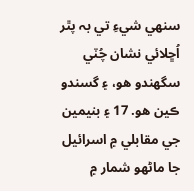سنهي شيءِ تي بہ پٿر اُڇلائي نشان چُٽي سگهندو هو، ۽ گسندو ڪين هو. 17 ۽ بنيمين جي مقابلي ۾ اسرائيل جا ماڻهو شمار ۾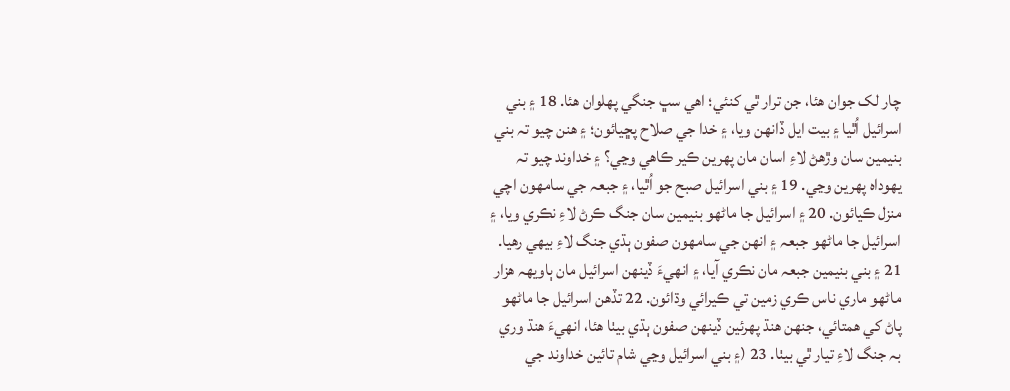چار لک جوان هئا، جن ترار ٿي کنئي؛ اهي سڀ جنگي پهلوان هئا. 18 ۽ بني اسرائيل اُٿيا ۽ بيت ايل ڏانهن ويا، ۽ خدا جي صلاح پڇيائون؛ ۽ هنن چيو تہ بني بنيمين سان وڙهڻ لاءِ اسان مان پهرين ڪير ڪاهي وڃي؟ ۽ خداوند چيو تہ يهوداہ پهرين وڃي. 19 ۽ بني اسرائيل صبح جو اُٿيا، ۽ جبعہ جي سامهون اچي منزل ڪيائون. 20 ۽ اسرائيل جا ماڻهو بنيمين سان جنگ ڪرڻ لاءِ نڪري ويا، ۽ اسرائيل جا ماڻهو جبعہ ۽ انهن جي سامهون صفون ٻڌي جنگ لاءِ بيهي رهيا. 21 ۽ بني بنيمين جبعہ مان نڪري آيا، ۽ انهيءَ ڏينهن اسرائيل مان ٻاويهہ هزار ماڻهو ماري ناس ڪري زمين تي ڪيرائي وڌائون. 22 تڏهن اسرائيل جا ماڻهو پاڻ کي همتائي، جنهن هنڌ پهرئين ڏينهن صفون ٻڌي بيٺا هئا، انهيءَ هنڌ وري بہ جنگ لاءِ تيار ٿي بيٺا. 23 (۽ بني اسرائيل وڃي شام تائين خداوند جي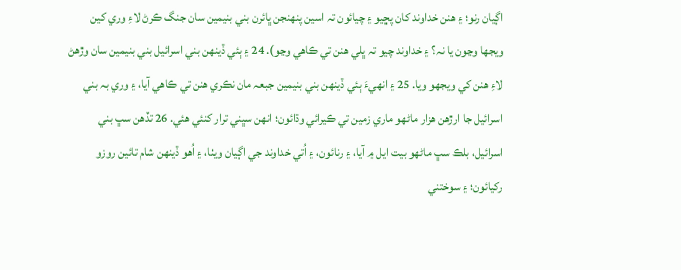اڳيان رنو؛ ۽ هنن خداوند کان پڇيو ۽ چيائون تہ اسين پنهنجن ڀائرن بني بنيمين سان جنگ ڪرڻ لاءِ وري کين ويجها وڃون يا نہ؟ ۽ خداوند چيو تہ ڀلي هنن تي ڪاهي وڃو). 24 ۽ ٻئي ڏينهن بني اسرائيل بني بنيمين سان وڙهڻ لاءِ هنن کي ويجهو ويا. 25 ۽ انهيءَ ٻئي ڏينهن بني بنيمين جبعہ مان نڪري هنن تي ڪاهي آيا، ۽ وري بہ بني اسرائيل جا ارڙهن هزار ماڻهو ماري زمين تي ڪيرائي وڌائون؛ انهن سڀني ترار کنئي هئي. 26 تڏهن سڀ بني اسرائيل، بلڪ سڀ ماڻهو بيت ايل ۾ آيا، ۽ رنائون، ۽ اُتي خداوند جي اڳيان ويٺا، ۽ اُهو ڏينهن شام تائين روزو رکيائون؛ ۽ سوختني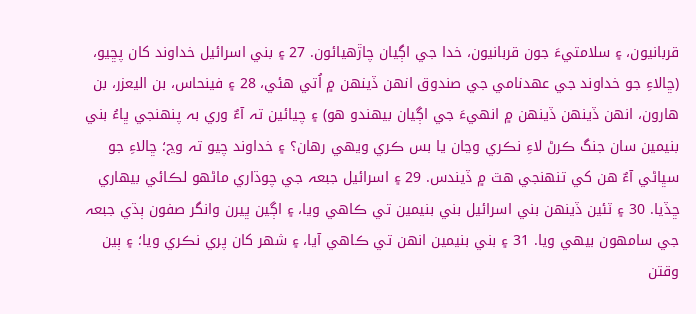قربانيون، ۽ سلامتيءَ جون قربانيون، خدا جي اڳيان چاڙهيائون. 27 ۽ بني اسرائيل خداوند کان پڇيو، (ڇالاءِ جو خداوند جي عهدنامي جي صندوق انهن ڏينهن ۾ اُتي هئي، 28 ۽ فينحاس، بن اليعزر، بن هارون، انهن ڏينهن ڏينهن ۾ انهيءَ جي اڳيان بيهندو هو) ۽ چيائين تہ آءٌ وري بہ پنهنجي ڀاءُ بني بنيمين سان جنگ ڪرڻ لاءِ نڪري وڃان يا بس ڪري ويهي رهان؟ ۽ خداوند چيو تہ وڃ؛ ڇالاءِ جو سڀاڻي آءٌ هن کي تنهنجي هٿ ۾ ڏيندس. 29 ۽ اسرائيل جبعہ جي چوڌاري ماڻهو لڪائي بيهاري ڇڏيا. 30 ۽ ٽئين ڏينهن بني اسرائيل بني بنيمين تي ڪاهي ويا، ۽ اڳين ڀيرن وانگر صفون ٻڌي جبعہ جي سامهون بيهي ويا. 31 ۽ بني بنيمين انهن تي ڪاهي آيا، ۽ شهر کان پري نڪري ويا؛ ۽ ٻين وقتن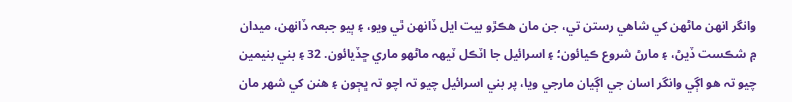وانگر انهن ماڻهن کي شاهي رستن تي، جن مان هڪڙو بيت ايل ڏانهن ٿي ويو، ۽ ٻيو جبعہ ڏانهن، ميدان ۾ شڪست ڏيڻ، ۽ مارڻ شروع ڪيائون؛ ۽ اسرائيل جا اٽڪل ٽيهہ ماڻهو ماري ڇڏيائون. 32 ۽ بني بنيمين چيو تہ هو اڳي وانگر اسان جي اڳيان مارجي ويا، پر بني اسرائيل چيو تہ اچو تہ ڀڄون ۽ هنن کي شهر مان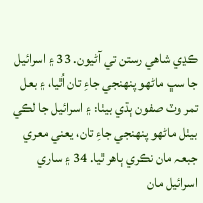ڪڍي شاهي رستن تي آڻيون. 33 ۽ اسرائيل جا سڀ ماڻهو پنهنجي جاءِ تان اُٿيا، ۽ بعل تمر وٽ صفون ٻڌي بيٺا: ۽ اسرائيل جا لڪي بيٺل ماڻهو پنهنجي جاءِ تان، يعني معري جبعہ مان نڪري ٻاهر ٿيا. 34 ۽ ساري اسرائيل مان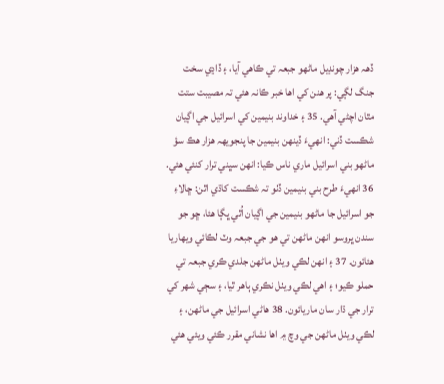ڏهہ هزار چونڊيل ماڻهو جبعہ تي ڪاهي آيا، ۽ ڏاڍي سخت جنگ لڳي: پر هنن کي اها خبر ڪانہ هئي تہ مصيبت ستت مٿان اچڻي آهي. 35 ۽ خداوند بنيمين کي اسرائيل جي اڳيان شڪست ڏني: انهيءَ ڏينهن بنيمين جا پنجويهہ هزار هڪ سؤ ماڻهو بني اسرائيل ماري ناس ڪيا: انهن سڀني ترار کنئي هئي. 36 انهيءَ طرح بني بنيمين ڏٺو تہ شڪست کاڌي اٿن: ڇالاءِ جو اسرائيل جا ماڻهو بنيمين جي اڳيان اُٿي ڀڳا هئا، ڇو جو سندن ڀروسو انهن ماڻهن تي هو جي جبعہ وٽ لڪائي ويهاريا هئائون. 37 ۽ انهن لڪي ويٺل ماڻهن جلدي ڪري جبعہ تي حملو ڪيو؛ ۽ اهي لڪي ويٺل نڪري ٻاهر ٿيا، ۽ سڄي شهر کي ترار جي ڌار سان ماريائون. 38 هاڻي اسرائيل جي ماڻهن، ۽ لڪي ويٺل ماڻهن جي وچ ۾ اها نشاني مقرر ڪئي ويئي هئي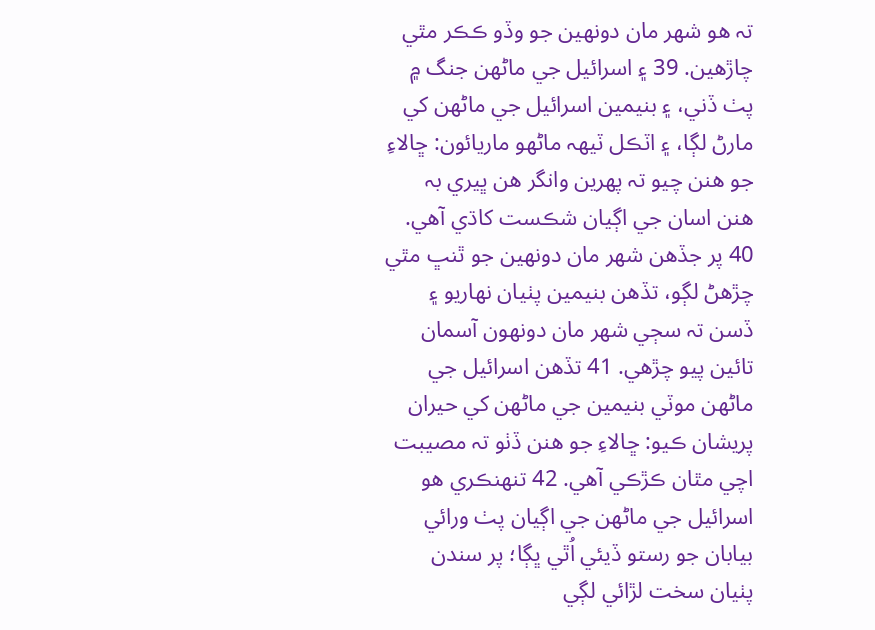تہ هو شهر مان دونهين جو وڏو ڪڪر مٿي چاڙهين. 39 ۽ اسرائيل جي ماڻهن جنگ ۾ پٺ ڏني، ۽ بنيمين اسرائيل جي ماڻهن کي مارڻ لڳا، ۽ اٽڪل ٽيهہ ماڻهو ماريائون: ڇالاءِ جو هنن چيو تہ پهرين وانگر هن ڀيري بہ هنن اسان جي اڳيان شڪست کاڌي آهي. 40 پر جڏهن شهر مان دونهين جو ٿنڀ مٿي چڙهڻ لڳو، تڏهن بنيمين پٺيان نهاريو ۽ ڏسن تہ سڄي شهر مان دونهون آسمان تائين پيو چڙهي. 41 تڏهن اسرائيل جي ماڻهن موٽي بنيمين جي ماڻهن کي حيران پريشان ڪيو: ڇالاءِ جو هنن ڏٺو تہ مصيبت اچي مٿان ڪڙڪي آهي. 42 تنهنڪري هو اسرائيل جي ماڻهن جي اڳيان پٺ ورائي بيابان جو رستو ڏيئي اُٿي ڀڳا؛ پر سندن پٺيان سخت لڙائي لڳي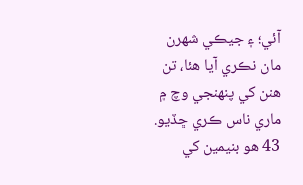آئي؛ ۽ جيڪي شهرن مان نڪري آيا هئا، تن هنن کي پنهنجي وچ ۾ ماري ناس ڪري ڇڏيو. 43 هو بنيمين کي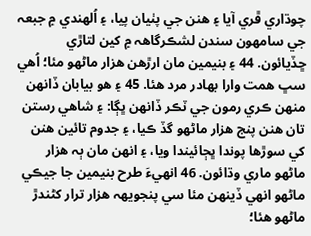چوڌاري ڦري آيا ۽ هنن جي پٺيان پيا، ۽ اُلهندي ۾ جبعہ جي سامهون سندن لشڪرگاهہ ۾ کين لتاڙي ڇڏيائون. 44 ۽ بنيمين مان ارڙهن هزار ماڻهو مئا؛ اُهي سڀ همت وارا بهادر مرد هئا. 45 ۽ هو بيابان ڏانهن منهن ڪري رمون جي ٽڪر ڏانهن ڀڳا: ۽ شاهي رستن تان هنن پنج هزار ماڻهو گڏ ڪيا، ۽ جدوم تائين هنن کي سوڙها پوندا ڀڄائيندا ويا، ۽ انهن مان ٻہ هزار ماڻهو ماري وڌائون. 46 انهيءَ طرح بنيمين جا جيڪي ماڻهو انهي ڏينهن مئا سي پنجويهہ هزار ترار کڻندڙ ماڻهو هئا؛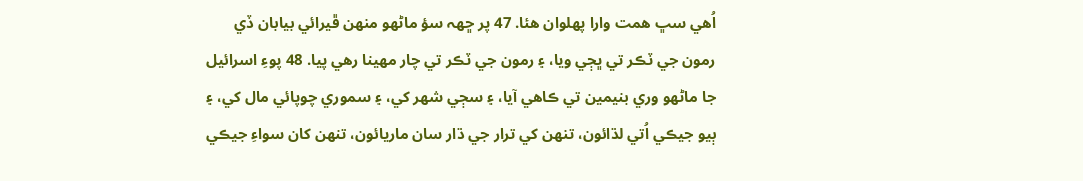اُهي سڀ همت وارا پهلوان هئا. 47 پر ڇهہ سؤ ماڻهو منهن ڦيرائي بيابان ڏي رمون جي ٽڪر تي ڀڄي ويا، ۽ رمون جي ٽڪر تي چار مهينا رهي پيا. 48 پوءِ اسرائيل جا ماڻهو وري بنيمين تي ڪاهي آيا، ۽ سڄي شهر کي، ۽ سموري چوپائي مال کي، ۽ ٻيو جيڪي اُتي لڌائون، تنهن کي ترار جي ڌار سان ماريائون، تنهن کان سواءِ جيڪي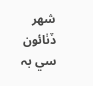شهر ڏٺائون سي بہ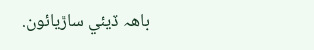باهہ ڏيئي ساڙيائون.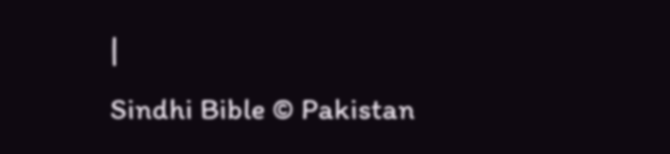|
Sindhi Bible © Pakistan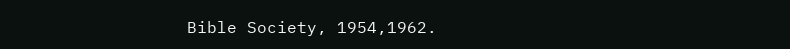Bible Society, 1954,1962.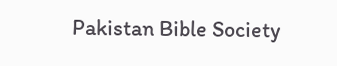Pakistan Bible Society